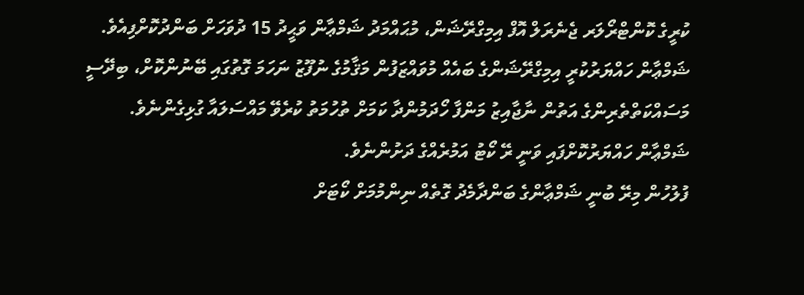ކުރީގެ ކޮންޓްރޯލަރ ޖެނެރަލް އޮފް އިމިގްރޭޝަން، މުޙައްމަދު ޝަމްޢާން ވަޙީދު 15 ދުވަހަށް ބަންދުކޮށްފިއެވެ.
ޝަމްޢާން ހައްޔަރުކުރީ އިމިގްރޭޝަންގެ ބައެއް މުވައްޒަފުން މަޤާމުގެ ނުފޫޒު ނަހަމަ ގޮތުގައި ބޭނުންކޮށް، ބިދޭސީ މަސައްކަތްތެރިންގެ އަތުން ނާޖާއިޒު މަންފާ ހޯދަމުންދާ ކަމަށް ތުހުމަތު ކުރެވޭ މައްސަލައާ ގުޅިގެންނެވެ.
ޝަމްޢާން ހައްޔަރުކޮށްފައި ވަނީ ރޭ ކޯޓު އަމުރެއްގެ ދަށުންނެވެ.
ފުލުހުން މިރޭ ބުނީ ޝަމްޢާންގެ ބަންދާމެދު ގޮތެއް ނިންމުމަށް ކޯޓަށް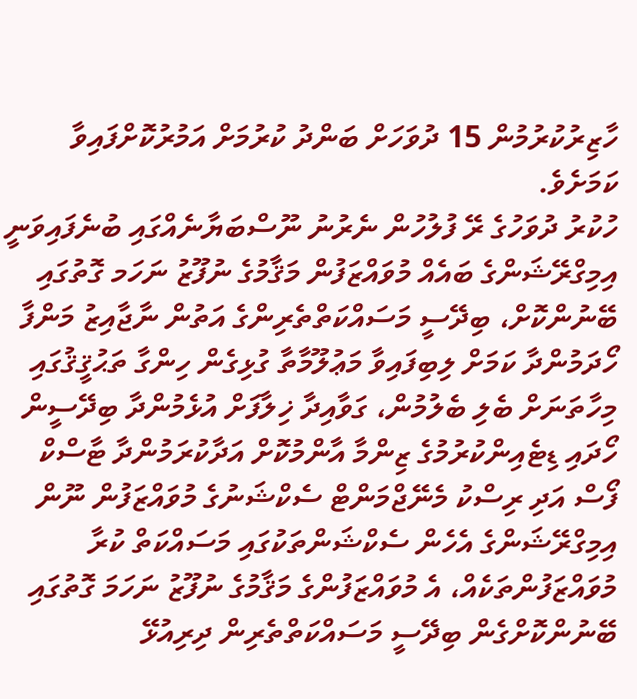ހާޒިރުކުރުމުން 15 ދުވަހަށް ބަންދު ކުރުމަށް އަމުރުކޮށްފައިވާ ކަމަށެވެ.
ހުކުރު ދުވަހުގެ ރޭ ފުލުހުން ނެރުނު ނޫސްބަޔާނެއްގައި ބުނެފައިވަނީ އިމިގްރޭޝަންގެ ބައެއް މުވައްޒަފުން މަޤާމުގެ ނުފޫޒު ނަހަމ ގޮތުގައި ބޭނުންކޮށް، ބިދޭސީ މަސައްކަތްތެރިންގެ އަތުން ނާޖާއިޒު މަންފާ ހޯދަމުންދާ ކަމަށް ލިބިފައިވާ މަޢުލޫމާތާ ގުޅިގެން ހިންގާ ތަޙުޤީޤުގައި މިހާތަނަށް ބެލި ބެލުމުން، ގަވާއިދާ ޚިލާފަށް އުޅެމުންދާ ބިދޭސީން ހޯދައި ޑިޓެއިންކުރުމުގެ ޒިންމާ އާންމުކޮށް އަދާކުރަމުންދާ ޓާސްކް ފޯސް އަދި ރިސްކު މެނޭޖްމަންޓް ސެކްޝަނުގެ މުވައްޒަފުން ނޫން އިމިގްރޭޝަންގެ އެހެން ސެކްޝަންތަކުގައި މަސައްކަތް ކުރާ މުވައްޒަފުންތަކެއް، އެ މުވައްޒަފުންގެ މަޤާމުގެ ނުފޫޒު ނަހަމަ ގޮތުގައި ބޭނުންކޮށްގެން ބިދޭސީ މަސައްކަތްތެރިން ދިރިއުޅޭ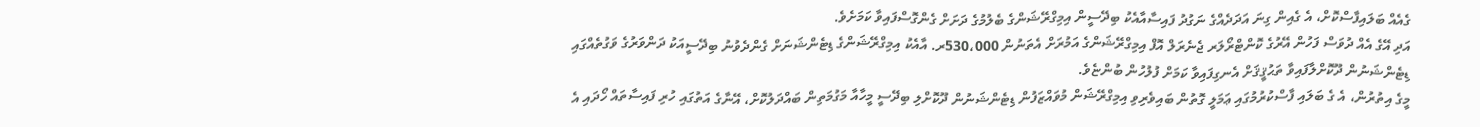ގެއެއް ބަލައިފާސްކޮށް، އެ ގެއިން ގިނަ އަދަދެއްގެ ނަގުދު ފައިސާއާއެކު ބިދޭސީން އިމިގްރޭޝަންގެ ބެލުމުގެ ދަށަށް ގެންގޮސްފައިވާ ކަމަށެވެ.
އަދި އޭގެ އެއް ދުވަސް ފަހުން އޭރުގެ ކޮންޓްރޯލަރ ޖެނެރަލް އޮފް އިމިގްރޭޝަންގެ އަމުރަށް އެތަނުން 530،000ރ. އާއެކު އިމިގްރޭޝަންގެ ޑިޓެންޝަނަށް ގެންދެވުނު ބިދޭސީއަކު ދަންވަރުގެ ވަގުތެއްގައި ޑިޓެންޝަނުން ދޫކޮށްލާފައިވާ ތަޙުޤީޤަށް އެނގިފައިވާ ކަމަށް ފުލުހުން ބުންޏެވެ.
މީގެ އިތުރުން، އެ ގެ ބަލައި ފާސްކުރުމުގައި ޢަމަލީ ގޮތުން ބައިވެރިވި އިމިގްރޭޝަން މުވައްޒަފުން ޑިޓެންޝަނުން ދޫކޮށްލި ބިދޭސީ މީހާއާ މަގުމަތިން ބައްދަލުކޮށް، އޭނާގެ އަތުގައި ހުރި ފައިސާތައް ހޯދައި އެ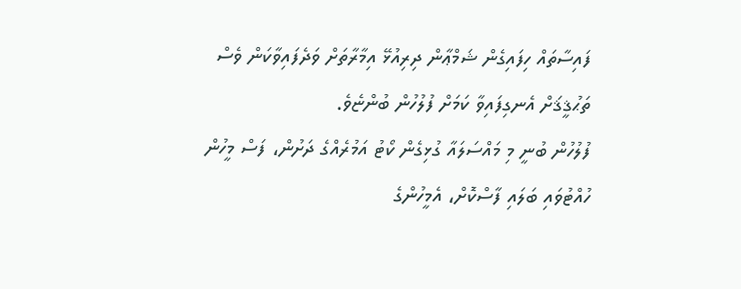ފައިސާތައް ހިފައިގެން ޝަމްޢާން ދިރިއުޅޭ އިމާރާތަށް ވަދެފައިވާކަން ވެސް ތަޙުޤީޤަށް އެނގިފައިވާ ކަމަށް ފުލުހުން ބުންޏެވެ.
ފުލުހުން ބުނީ މި މައްސަލައާ ގުޅިގެން ކޯޓު އަމުރެއްގެ ދަށުން، ފަސް މީހުން ހުއްޓުވައި ބަލައި ފާސްކޮށް، އެމީހުންގެ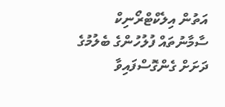އަތުން އިލެކްޓްރޯނިކް ސާމާނުތައް ފުލުހުންގެ ބެލުމުގެ ދަށަށް ގެންގޮސްފައިވާ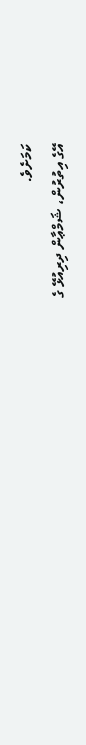ކަމަށެވެ.
އޭގެ އިތުރުން، ޝަމްޢާން ދިރިއުޅޭ ގެ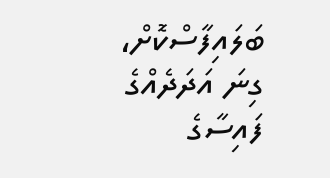ބަލައިފާސްކޮށް، ގިނަ އަދަދެއްގެ ފައިސާގެ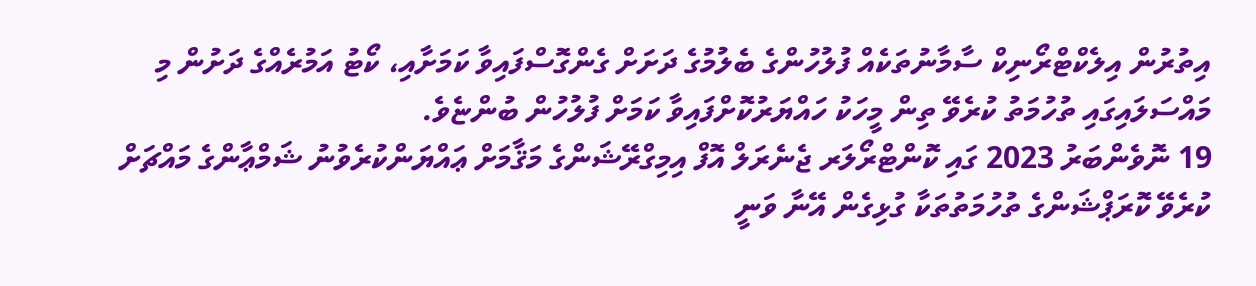އިތުރުން އިލެކްޓްރޯނިކް ސާމާނުތަކެއް ފުލުހުންގެ ބެލުމުގެ ދަށަށް ގެންގޮސްފައިވާ ކަމަށާއި، ކޯޓު އަމުރެއްގެ ދަށުން މި މައްސަލައިގައި ތުހުމަތު ކުރެވޭ ތިން މީހަކު ހައްޔަރުކޮށްފައިވާ ކަމަށް ފުލުހުން ބުންޏެވެ.
19 ނޮވެންބަރު 2023 ގައި ކޮންޓްރޯލަރ ޖެނެރަލް އޮފް އިމިގްރޭޝަންގެ މަޤާމަށް ޢައްޔަންކުރެވުނު ޝަމްޢާންގެ މައްޗަށް ކުރެވޭ ކޮރަޕްޝަންގެ ތުހުމަތުތަކާ ގުޅިގެން އޭނާ ވަނީ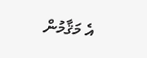އެ މަޤާމުން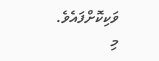ވަކިކޮށްފައެވެ.
މި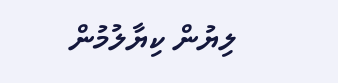ލިޔުން ކިޔާލުމުން